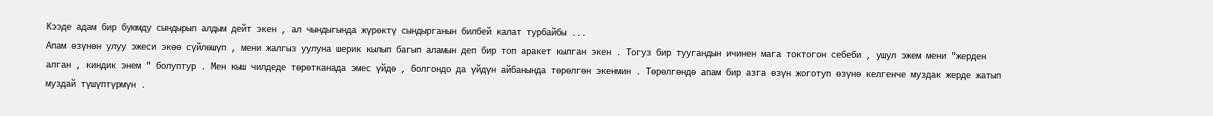Кээде адам бир буюмду сындырып алдым дейт экен , ал чындыгында жүрөктү сындырганын билбей калат турбайбы ...
Апам өзүнөн улуу эжеси экөө сүйлөшүп , мени жалгыз уулуна шерик кылып багып аламын деп бир топ аракет кылган экен . Тогуз бир туугандын ичинен мага токтогон себеби , ушул эжем мени "жерден алган , киндик энем " болуптур . Мен кыш чилдеде төрөтканада эмес үйдө , болгондо да үйдүн айбанында төрөлгөн экенмин . Төрөлгөндө апам бир азга өзүн жоготуп өзүнө келгенче муздак жерде жатып муздай түшүптүрмүн .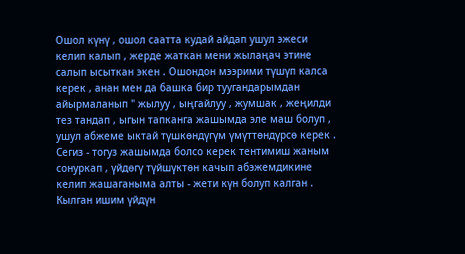Ошол күнү , ошол саатта кудай айдап ушул эжеси келип калып , жерде жаткан мени жылаңач этине салып ысыткан экен . Ошондон мээрими түшүп калса керек , анан мен да башка бир туугандарымдан айырмаланып " жылуу , ыңгайлуу , жумшак , жеңилди тез тандап , ыгын тапканга жашымда эле маш болуп , ушул абжеме ыктай түшкөндүгүм үмүттөндүрсө керек .
Сегиз - тогуз жашымда болсо керек тентимиш жаным сонуркап , үйдөгү түйшүктөн качып абэжемдикине келип жашаганыма алты - жети күн болуп калган . Кылган ишим үйдүн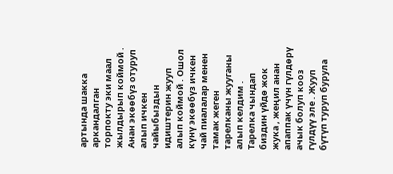артында шакка аркандалган торпокту эки маал жылдырып коймой . Анан экөөбүз отуруп алып ичкен чайыбыздын идиштерин жууп алып коймой . Ошол күнү экөөбүз ичкен чай пиалалар менен тамак жеген тарелканы жууганы алып келдим . Тарелка чындап биздин үйдө жок жука , жеңил анан апаппак үчүн гүлдөрү ачык болуп кооз гүлдүү эле . Жууп бүтүп туруп бурула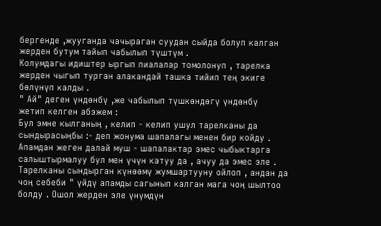бергенде ,жууганда чачыраган суудан сыйда болуп калган жерден бутум тайып чабылып түштүм .
Колумдагы идиштер ыргып пиалалар томолонуп , тарелка жерден чыгып турган алакандай ташка тийип тең экиге бөлүнүп калды .
" Ай" деген үндөнбү ,же чабылып түшкөндөгү үндөнбү
жетип келген абэжем :
Бул эмне кылганың , келип - келип ушул тарелканы да сындырасыңбы :- деп жонума шапалагы менен бир койду .
Апамдан жеген далай муш - шапалактар эмес чыбыктарга салыштырмалуу бул мен үчүн катуу да , ачуу да эмес эле . Тарелканы сындырган күнөөмү жумшартууну ойлоп , андан да чоң себеби " үйдү апамды сагынып калган мага чоң шылтоо болду . Ошол жерден эле үнүмдүн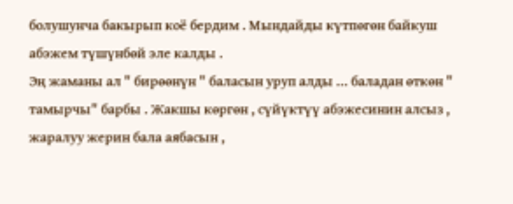болушунча бакырып коё бердим . Мындайды күтпөгөн байкуш абэжем түшүнбөй эле калды .
Эң жаманы ал " бирөөнүн " баласын уруп алды ... баладан өткөн " тамырчы" барбы . Жакшы көргөн , сүйүктүү абэжесинин алсыз , жаралуу жерин бала аябасын ,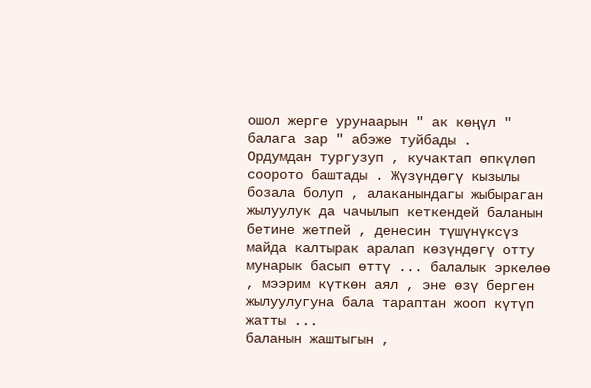ошол жерге урунаарын " ак көңүл " балага зар " абэже туйбады .
Ордумдан тургузуп , кучактап өпкүлөп соорото баштады . Жүзүндөгү кызылы бозала болуп , алаканындагы жыбыраган жылуулук да чачылып кеткендей баланын бетине жетпей , денесин түшүнүксүз майда калтырак аралап көзүндөгү отту мунарык басып өттү ... балалык эркелөө , мээрим күткөн аял , эне өзү берген жылуулугуна бала тараптан жооп күтүп жатты ...
баланын жаштыгын ,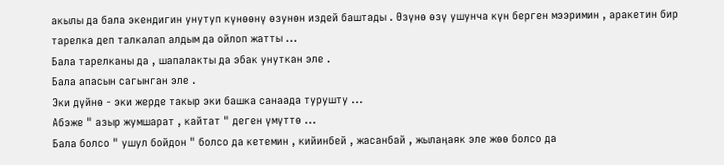акылы да бала экендигин унутуп күнөөнү өзунөн издей баштады . Өзүнө өзү ушунча күн берген мээримин , аракетин бир тарелка деп талкалап алдым да ойлоп жатты ...
Бала тарелканы да , шапалакты да эбак унуткан эле .
Бала апасын сагынган эле .
Эки дүйнө - эки жерде такыр эки башка санаада турушту ...
Абэже " азыр жумшарат , кайтат " деген үмүттө ...
Бала болсо " ушул бойдон " болсо да кетемин , кийинбей , жасанбай , жылаңаяк эле жөө болсо да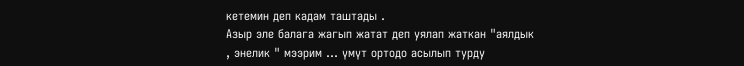кетемин деп кадам таштады .
Азыр эле балага жагып жатат деп уялап жаткан "аялдык , энелик " мээрим ... үмүт ортодо асылып турду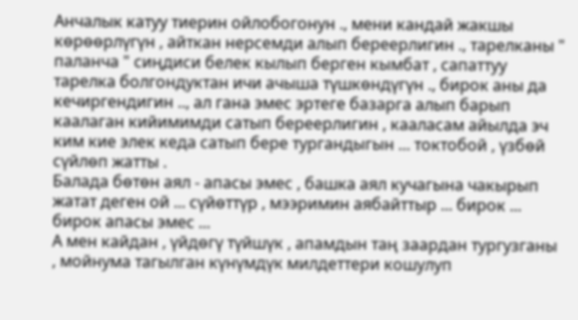Анчалык катуу тиерин ойлобогонун ., мени кандай жакшы көрөөрлүгүн , айткан нерсемди алып береерлигин ., тарелканы " паланча " сиңдиси белек кылып берген кымбат , сапаттуу тарелка болгондуктан ичи ачыша түшкөндүгүн ., бирок аны да кечиргендигин .., ал гана эмес эртеге базарга алып барып каалаган кийимимди сатып береерлигин , кааласам айылда эч ким кие элек кеда сатып бере тургандыгын ... токтобой , үзбөй сүйлөп жатты .
Балада бөтөн аял - апасы эмес , башка аял кучагына чакырып жатат деген ой ... сүйөттүр , мээримин аябайттыр ... бирок ... бирок апасы эмес ...
А мен кайдан , үйдөгү түйшүк , апамдын таң заардан тургузганы , мойнума тагылган күнүмдүк милдеттери кошулуп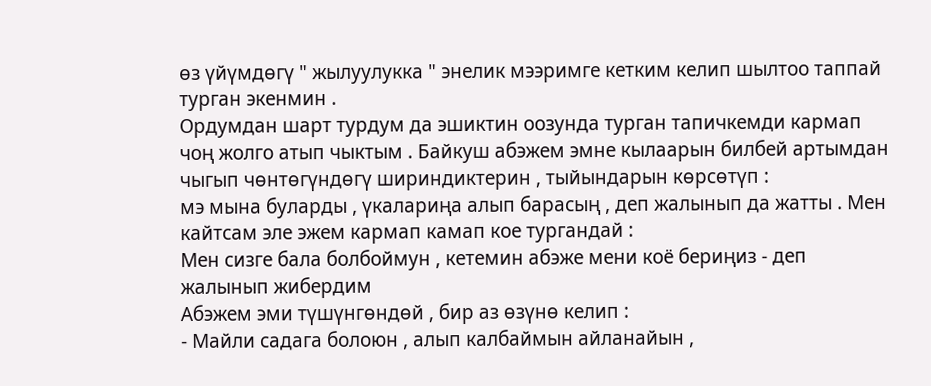өз үйүмдөгү " жылуулукка " энелик мээримге кетким келип шылтоо таппай турган экенмин .
Ордумдан шарт турдум да эшиктин оозунда турган тапичкемди кармап чоң жолго атып чыктым . Байкуш абэжем эмне кылаарын билбей артымдан чыгып чөнтөгүндөгү шириндиктерин , тыйындарын көрсөтүп :
мэ мына буларды , үкалариңа алып барасың , деп жалынып да жатты . Мен кайтсам эле эжем кармап камап кое тургандай :
Мен сизге бала болбоймун , кетемин абэже мени коё бериңиз - деп жалынып жибердим
Абэжем эми түшүнгөндөй , бир аз өзүнө келип :
- Майли садага болоюн , алып калбаймын айланайын ,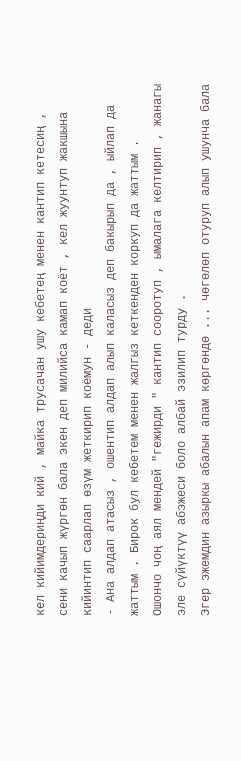кел кийимдериңди кий , майка трусачан ушу кебетең менен кантип кетесиң , сени качып жүргөн бала экен деп милийса камап коёт , кел жуунтуп жакшына кийинтип саарлап өзүм жеткирип коёмун - деди
- Ана алдап атасыз , ошентип алдап алып каласыз деп бакырып да , ыйлап да жаттым . Бирок бул кебетем менен жалгыз кеткенден коркуп да жаттым .
Ошончо чоң аял мендей "гежирди " кантип сооротуп , ымалага келтирип , жанагы эле сүйүктүү абэжеси боло албай эзилип турду .
Эгер эжемдин азыркы абалын апам көргөндө ... чөгөлөп отуруп алып ушунча бала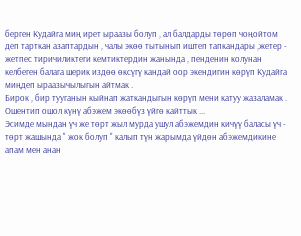берген Кудайга миң ирет ыраазы болуп , ал балдарды төрөп чоңойтом деп тарткан азаптардын , чалы экөө тытынып иштеп тапкандары ,жетер - жетпес тиричиликтеги кемтиктердин жанында , пенденин колунан келбеген балага шерик издөө өксүгү кандай оор экендигин көрүп Кудайга миңдеп ыраазычылыгын айтмак .
Бирок , бир тууганын кыйнап жаткандыгын көрүп мени катуу жазаламак .
Ошентип ошол күнү абэжем экөөбүз үйгө кайттык ...
Эсимде мындан үч же төрт жыл мурда ушул абэжемдин кичүү баласы үч - төрт жашында " жок болуп " калып түн жарымда үйдөн абэжемдикине апам мен анан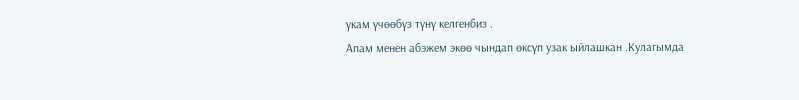үкам үчөөбүз түнү келгенбиз .
Апам менен абэжем экөө чындап өксүп узак ыйлашкан .Кулагымда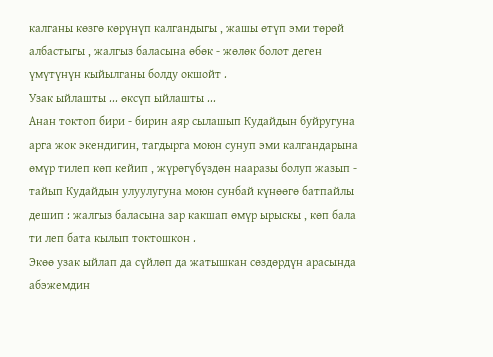калганы көзгө көрүнүп калгандыгы , жашы өтүп эми төрөй албастыгы , жалгыз баласына өбөк - жөлөк болот деген үмүтүнүн кыйылганы болду окшойт .
Узак ыйлашты ... өксүп ыйлашты ...
Анан токтоп бири - бирин аяр сылашып Кудайдын буйругуна арга жок экендигин, тагдырга моюн сунуп эми калгандарына өмүр тилеп көп кейип , жүрөгүбүздөн нааразы болуп жазып - тайып Кудайдын улуулугуна моюн сунбай күнөөгө батпайлы дешип : жалгыз баласына зар какшап өмүр ырыскы , көп бала ти леп бата кылып токтошкон .
Экөө узак ыйлап да сүйлөп да жатышкан сөздөрдүн арасында абэжемдин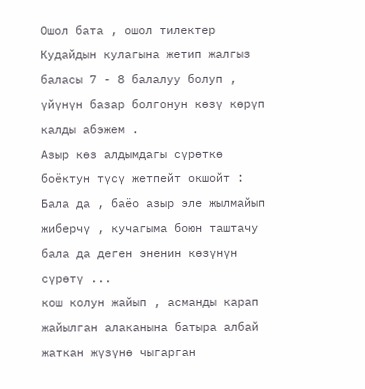Ошол бата , ошол тилектер Кудайдын кулагына жетип жалгыз баласы 7 - 8 балалуу болуп , үйүнүн базар болгонун көзү көрүп калды абэжем .
Азыр көз алдымдагы сүрөткө боёктун түсү жетпейт окшойт :
Бала да , баёо азыр эле жылмайып жиберчү , кучагыма боюн таштачу бала да деген эненин көзүнүн сүрөтү ...
кош колун жайып , асманды карап жайылган алаканына батыра албай жаткан жүзүнө чыгарган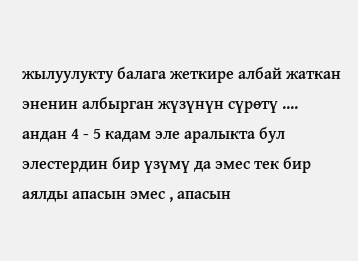жылуулукту балага жеткире албай жаткан эненин албырган жүзүнүн сүрөтү ....
андан 4 - 5 кадам эле аралыкта бул элестердин бир үзүмү да эмес тек бир аялды апасын эмес , апасын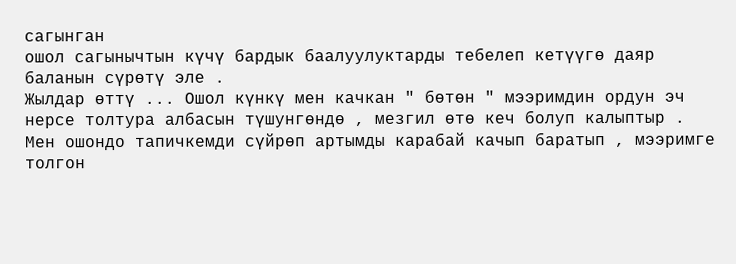сагынган
ошол сагынычтын күчү бардык баалуулуктарды тебелеп кетүүгө даяр баланын сүрөтү эле .
Жылдар өттү ... Ошол күнкү мен качкан " бөтөн " мээримдин ордун эч нерсе толтура албасын түшунгөндө , мезгил өтө кеч болуп калыптыр .
Мен ошондо тапичкемди сүйрөп артымды карабай качып баратып , мээримге толгон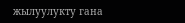жылуулукту гана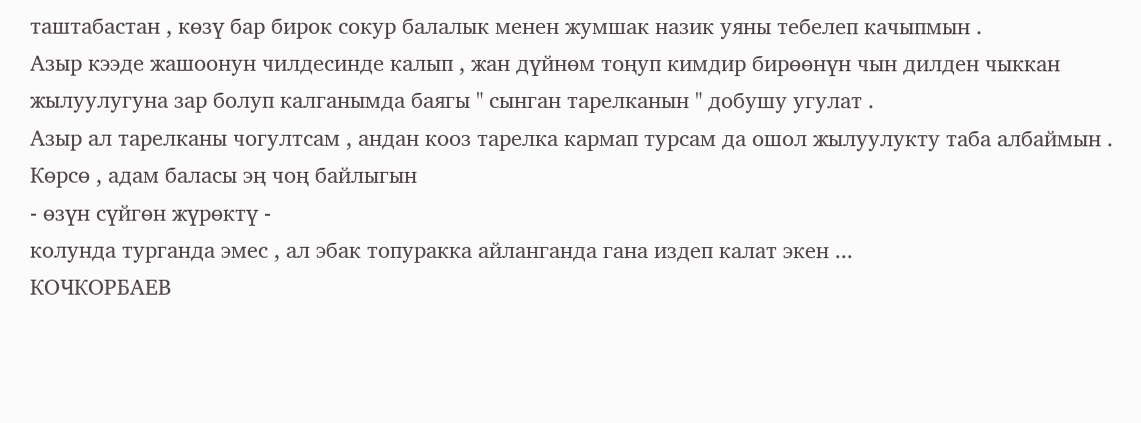таштабастан , көзү бар бирок сокур балалык менен жумшак назик уяны тебелеп качыпмын .
Азыр кээде жашоонун чилдесинде калып , жан дүйнөм тоңуп кимдир бирөөнүн чын дилден чыккан жылуулугуна зар болуп калганымда баягы " сынган тарелканын " добушу угулат .
Азыр ал тарелканы чогултсам , андан кооз тарелка кармап турсам да ошол жылуулукту таба албаймын .
Көрсө , адам баласы эң чоң байлыгын
- өзүн сүйгөн жүрөктү -
колунда турганда эмес , ал эбак топуракка айланганда гана издеп калат экен ...
КОЧКОРБАЕВ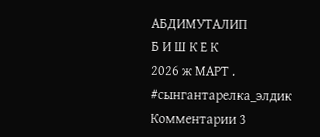АБДИМУТАЛИП
Б И Ш К Е К
2026 ж МАРТ .
#сынгантарелка_элдик
Комментарии 3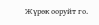Жүрөк ооруйт го.